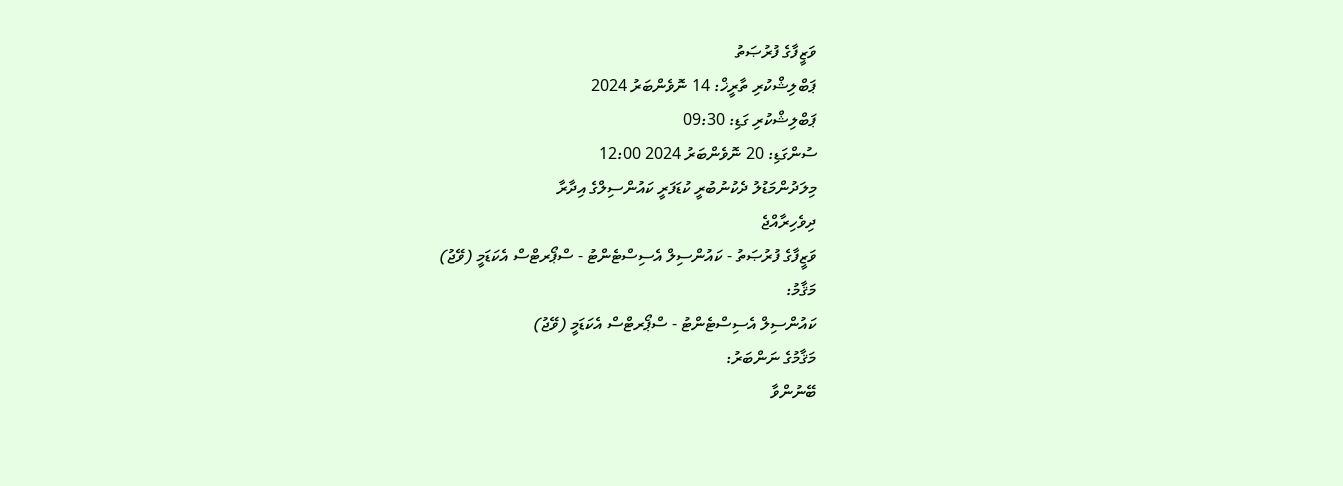ވަޒީފާގެ ފުރުޞަތު
ޕަބްލިޝްކުރި ތާރީޚް: 14 ނޮވެންބަރު 2024
ޕަބްލިޝްކުރި ގަޑި: 09:30
ސުންގަޑި: 20 ނޮވެންބަރު 2024 12:00
މިލަދުންމަޑުލު ދެކުނުބުރީ ކުޑަފަރީ ކައުންސިލްގެ އިދާރާ
ދިވެހިރާއްޖެ
ވަޒީފާގެ ފުރުޞަތު - ކައުންސިލް އެސިސްޓެންޓު - ސްޕޯރޓްސް އެކަޑަމީ (ވޭޖު)
މަޤާމު:
ކައުންސިލް އެސިސްޓެންޓު - ސްޕޯރޓްސް އެކަޑަމީ (ވޭޖު)
މަޤާމުގެ ނަންބަރު:
ބޭނުންވާ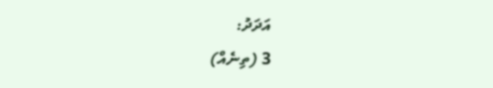އަދަދު:
3 (ތިނެއް)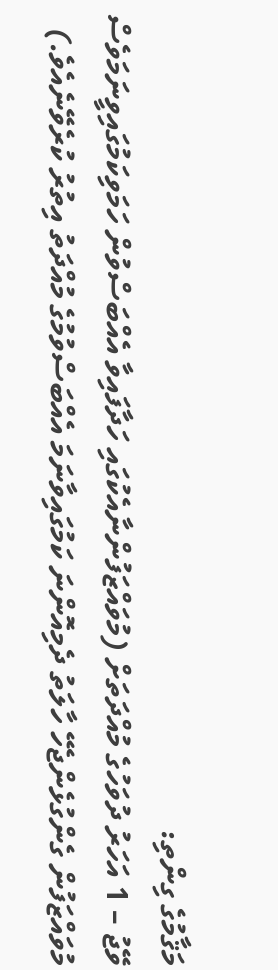މަޤާމުގެ ގިންތި:
ވޭޖު – 1 އަހަރު ދުވަހުގެ މުއްދަތަށް (މުވައްޒަފުންނާއެކުގައި ހަދާފައިވާ އެއްބަސްވުން ހަމަވިކަމުގައިވީނަމަވެސް މުވައްޒަފުން ގެންގުޅެންޖެހޭ ހާލަތު ދެމިއޮންނަ ކަމުގައިވާނަމަ އެއްބަސްވުމުގެ މުއްދަތު އިތުރު ކުރެވޭނެއެވެ.)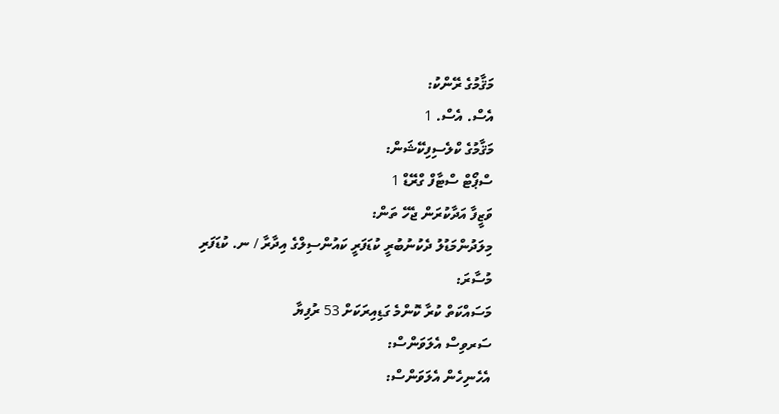މަޤާމުގެ ރޭންކު:
އެސް. އެސް. 1
މަޤާމުގެ ކްލެސިފިކޭޝަން:
ސްޕޯޓް ސްޓާފް ގްރޭޑް 1
ވަޒީފާ އަދާކުރަން ޖެހޭ ތަން:
މިލަދުންމަޑުލު ދެކުނުބުރީ ކުޑަފަރީ ކައުންސިލްގެ އިދާރާ / ނ. ކުޑަފަރި
މުސާރަ:
މަސައްކަތް ކުރާ ކޮންމެ ގަޑިއިރަކަށް 53 ރުފިޔާ
ސަރވިސް އެލަވަންސް:
އެހެނިހެން އެލަވަންސް: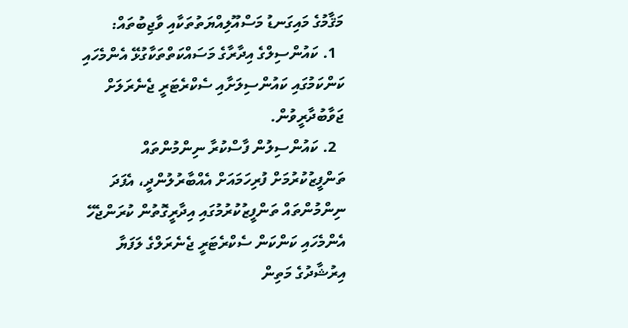މަޤާމުގެ މައިގަނޑު މަސްއޫލިއްޔަތުތަކާއި ވާޖިބުތައް:
  1. ކައުންސިލްގެ އިދާރާގެ މަސައްކަތްތަކާގުޅޭ އެންމެހައި ކަންކަމުގައި ކައުންސިލަށާއި ސެކްރެޓަރީ ޖެނެރަލަށް ޖަވާބުދާރީވުން.
  2. ކައުންސިލުން ފާސްކުރާ ނިންމުންތައް ތަންފީޒުކުރުމަށް ފުރިހަމައަށް އެއްބާރުލުންދީ، އެފަދަ ނިންމުންތައް ތަންފީޒުކުރުމުގައި އިދާރީގޮތުން ކުރަންޖެހޭ އެންމެހައި ކަންކަން ސެކްރެޓަރީ ޖެނެރަލްގެ ލަފަޔާ އިރުޝާދުގެ މަތިން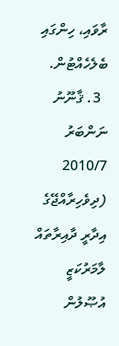ރާވައި، ހިންގައި ބެލެހެއްޓުން.
  3. ޤާނޫނު ނަންބަރު 2010/7 (ދިވެހިރާއްޖޭގެ އިދާރީ ދާއިރާތައް ލާމަރުކަޒީ އުޞޫލުން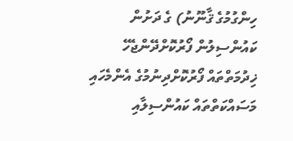ހިންގުމުގެ ޤާނޫނު) ގެ ދަށުން ކައުންސިލުން ފޯރުކޮށްދޭންޖެހޭ ޚިދުމަތްތައް ފޯރުކޮށްދިނުމުގެ އެންމެހައި މަސައްކަތްތައް ކައުންސިލާއި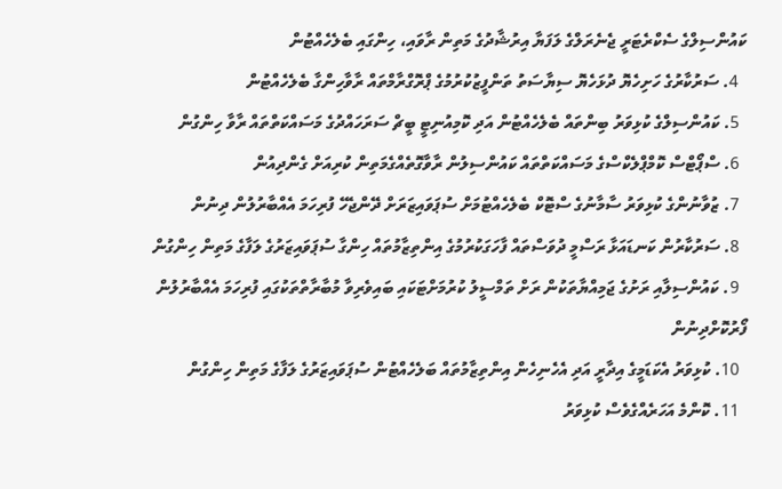ކައުންސިލްގެ ސެކްރެޓަރީ ޖެނެރަލްގެ ލަފަޔާ އިރުޝާދުގެ މަތިން ރާވައި، ހިންގައި ބެލެހެއްޓުން
  4. ސަރުކާރުގެ ހަށިހެޔޮ ދުޅަހެޔޮ ސިޔާސަތު ތަންފީޒުކުރުމުގެ ޕްރޮގްރާމްތައް ރާވާހިންގާ ބެލެހެއްޓުން
  5. ކައުންސިލްގެ ކުޅިވަރު ބިންތައް ބެލެހެއްޓުން އަދި ކޮމިއުނިޓީ ބީޗް ސަރަހައްދުގެ މަސައްކަތްތައް ރާވާ ހިންގުން
  6. ސްޕޯޓްސް ކޮމްޕްލެކްސްގެ މަސައްކަތްތައް ކައުންސިލުން ރާވާގޮތެއްގެމަތިން ކުރިއަށް ގެންދިއުން
  7. ޒުވާނުންގެ ކުޅިވަރު ސާމާނުގެ ސްޓޮކް ބެލެހެއްޓުމަށް ސުޕަވައިޒަރަށް ދޭންޖެހޭ ފުރިހަމަ އެއްބާރުލުން ދިނުން
  8. ސަރުކާރުން ކަނޑައަޅާ ރަސްމީ ދުވަސްތައް ފާހަގަކުރުމުގެ އިންތިޒާމުތައް ހިންގާ ސުޕަވައިޒަރުގެ ލަފާގެ މަތިން ހިންގުން
  9. ކައުންސިލާއި ރަށުގެ ޖަމިއްޔާތަކުން ރަށް ތަމްސީލު ކުރުމަށްޓަކައި ބައިވެރިވާ މުބާރާތްތަކުގައި ފުރިހަމަ އެއްބާރުލުން ފޯރުކޮށްދިނުން
  10. ކުޅިވަރު އެކަޑަމީގެ އިދާރީ އަދި އެހެނިހެން އިންތިޒާމުތައް ބަލެހެއްޓުން ސުޕަވައިޒަރުގެ ލަފާގެ މަތިން ހިންގުން
  11. ކޮންމެ އަހަރެއްގެވެސް ކުޅިވަރު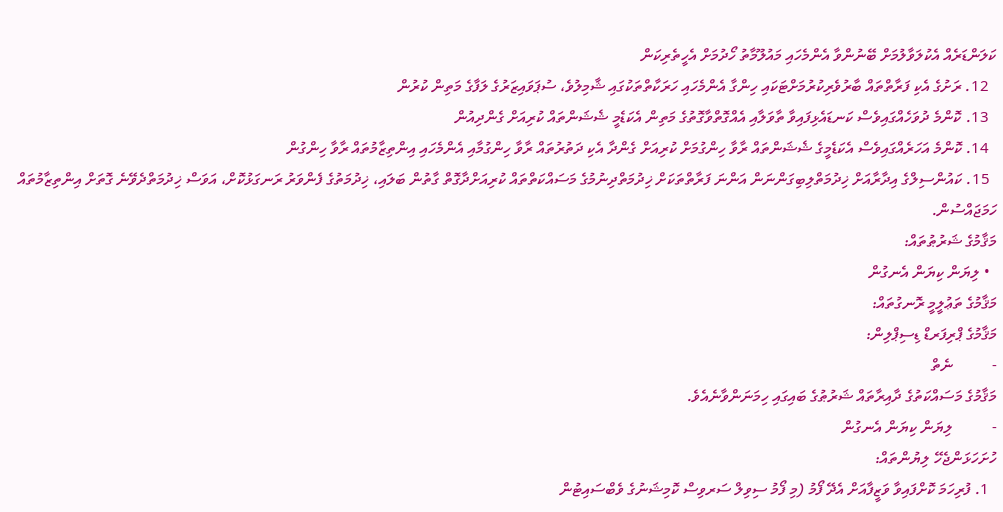ކަލަންޑަރެއް އެކުލަވާލުމަށް ބޭނުންވާ އެންމެހައި މައުލޫމާތު ހޯދުމަށް އެހީތެރިކަން
  12. ރަށުގެ އެކި ފަރާތްތައް ބާރުވެރިކުރުމަށްޓަކައި ހިންގާ އެންމެހައި ހަރަކާތްތަކުގައި ޝާމިލުވެ، ސުޕަވައިޒަރުގެ ލަފާގެ މަތިން ކުރުން
  13. ކޮންމެ ދުވަހެއްގައިވެސް ކަނޑައެޅިފައިވާ ތާވަލާއި އެއްގޮތްވާގޮތުގެ މަތިން އެކަޑެމީ ޝެޝަންތައް ކުރިއަށް ގެންދިއުން
  14. ކޮންމެ އަހަރެއްގައިވެސް އެކަޑެމީގެ ޝެޝަންތައް ރާވާ ހިންގުމަށް ކުރިއަށް ގެންދާ އެކި ދަތުރުތައް ރާވާ ހިންގުމާއި އެންމެހައި އިންތިޒާމުތައް ރާވާ ހިންގުން
  15. ކައުންސިލްގެ އިދާރާއަށް ޚިދުމަތްލިބިގަންނަން އަންނަ ފަރާތްތަކަށް ޚިދުމަތްދިނުމުގެ މަސައްކަތްތައް ކުރިއަށްދާގޮތް ގާތުން ބަލައި، ޚިދުމަތުގެ ފެންވަރު ރަނގަޅުކޮށް، އަވަސް ޚިދުމަތްދެވޭނެ ގޮތަށް އިންތިޒާމުތައް ހަމަޖައްސުން.
މަޤާމުގެ ޝަރުޠުތައް:
  • ލިޔަން ކިޔަން އެނގުން
މަޤާމުގެ ތަޢުލީމީ ރޮނގުތައް:
މަޤާމުގެ ޕްރިފަރޑް ޑިސިޕްލިން:
-          ނެތް
މަޤާމުގެ މަސައްކަތުގެ ދާއިރާތައް ޝަރުޠުގެ ބައިގައި ހިމަނަންވާނެއެވެ.
-          ލިޔަން ކިޔަން އެނގުން
ހުށަހަޅަންޖެހޭ ލިޔުންތައް:
  1. ފުރިހަމަ ކޮށްފައިވާ ވަޒީފާއަށް އެދޭ ފޯމު (މި ފޯމު ސިވިލް ސަރވިސް ކޮމިޝަނުގެ ވެބްސައިޓުން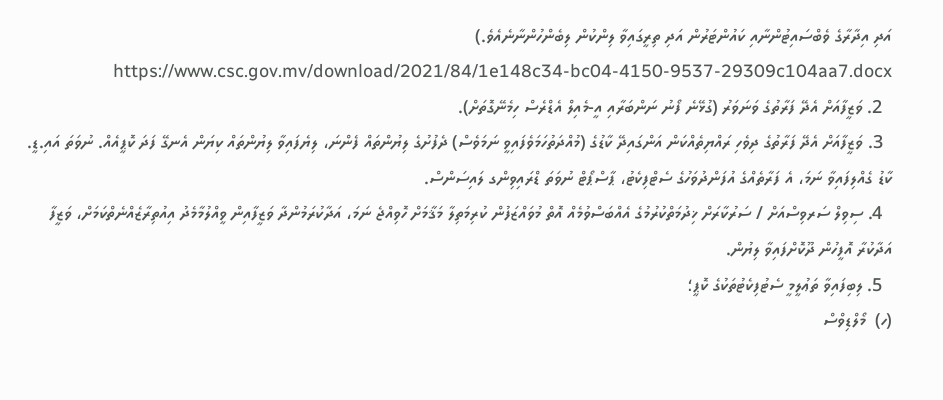އަދި އިދާރާގެ ވެބްސައިޓުންނާއި ކައުންޓަރުން އަދި ތިރީގައިވާ ލިންކުން ލިބެންހުންނާނެއެވެ.)  https://www.csc.gov.mv/download/2021/84/1e148c34-bc04-4150-9537-29309c104aa7.docx
  2. ވަޒީފާއަށް އެދޭ ފަރާތުގެ ވަނަވަރު (ގުޅޭނެ ފޯނު ނަންބަރާއި އީ-މެއިލް އެޑްރެސް ހިމެނޭގޮތަށް).
  3. ވަޒީފާއަށް އެދޭ ފަރާތުގެ ދިވެހި ރައްޔިތެއްކަން އަންގައިދޭ ކާޑުގެ (މުއްދަތުހަމަވެފައިވީ ނަމަވެސް) ދެފުށުގެ ލިޔުންތައް ފެންނަ، ލިޔެފައިވާ ލިޔުންތައް ކިޔަން އެނގޭ ފަދަ ކޮޕީއެއް. ނުވަތަ އައި.ޑީ. ކާޑު ގެއްލިފައިވާ ނަމަ، އެ ފަރާތެއްގެ އުފަންދުވަހުގެ ސެޓްފިކެޓު، ޕާސްޕޯޓް ނުވަތަ ޑްރައިވިންގ ލައިސަންސް.
  4. ސިވިލް ސަރވިސްއަށް / ސަރުކާރަށް ޚިދުމަތްކުރުމުގެ އެއްބަސްވުމެއް އޮތް މުވައްޒަފުން ކުރިމަތިލާ މަޤާމަށް ހޮވިއްޖެ ނަމަ، އަދާކުރަމުންދާ ވަޒީފާއިން ވީއްލުމާމެދު އިއުތިރާޒެއްނެތްކަމަށް، ވަޒީފާ އަދާކުރާ އޮފީހުން ދޫކޮށްފައިވާ ލިޔުން.
  5. ލިބިފައިވާ ތަޢުލީމީ ސެޓުފިކެޓުތަކުގެ ކޮޕީ؛
(ހ)  މޯލްޑިވްސް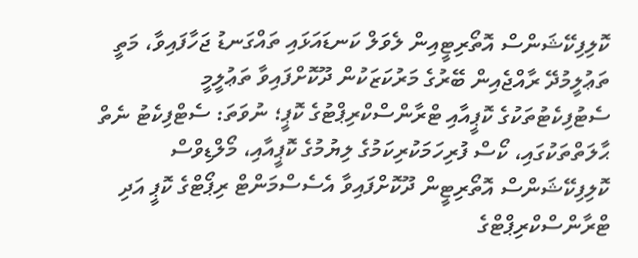ކޮލިފިކޭޝަންސް އޮތޯރިޓީއިން ލެވަލް ކަނޑައަޅައި ތައްގަނޑު ޖަހާފައިވާ، މަތީ ތަޢުލީމުދޭ ރާއްޖެއިން ބޭރުގެ މަރުކަޒަކުން ދޫކޮށްފައިވާ ތަޢުލީމީ ސެޓުފިކެޓުތަކުގެ ކޮޕީއާއި ޓްރާންސްކްރިޕްޓުގެ ކޮޕީ؛ ނުވަތަ: ސެޓްފިކެޓު ނެތް ޙާލަތްތަކުގައި، ކޯސް ފުރިހަމަކުރިކަމުގެ ލިޔުމުގެ ކޮޕީއާއި، މޯލްޑިވްސް ކޮލިފިކޭޝަންސް އޮތޯރިޓީން ދޫކޮށްފައިވާ އެސެސްމަންޓް ރިޕޯޓްގެ ކޮޕީ އަދި ޓްރާންސްކްރިޕްޓްގެ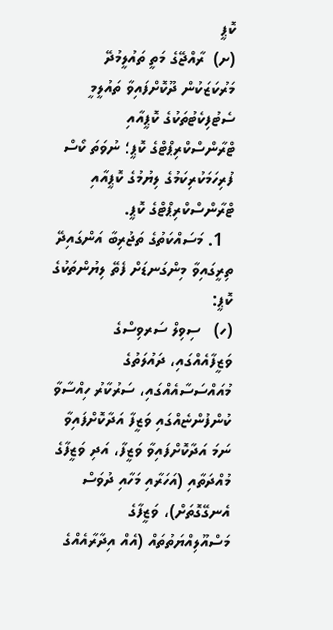ކޮޕީ
(ށ)  ރާއްޖޭގެ މަތީ ތައުލީމުދޭ މަރުކަޒަކުން ދޫކޮށްފައިވާ ތައުލީމީ ސެޓުފިކެޓުތަކުގެ ކޮޕީއާއި ޓްރާންސްކްރިޕްޓްގެ ކޮޕީ؛ ނުވަތަ ކޯސް ފުރިހަމަކުރިކަމުގެ ލިޔުމުގެ ކޮޕީއާއި ޓްރާންސްކްރިޕްޓްގެ ކޮޕީ.
  1. މަސައްކަތުގެ ތަޖުރިބާ އަންގައިދޭ ތިރީގައިވާ މިންގަނޑަށް ފެތޭ ލިޔުންތަކުގެ ކޮޕީ:
(ހ)   ސިވިލް ސަރވިސްގެ ވަޒީފާއެއްގައި، ދައުލަތުގެ މުއައްސަސާއެއްގައި، ސަރުކާރު ހިއްސާވާ ކުންފުންޏެއްގައި ވަޒީފާ އަދާކޮށްފައިވާ ނަމަ އަދާކޮށްފައިވާ ވަޒީފާ، އަދި ވަޒީފާގެ މުއްދަތާއި (އަހަރާއި މަހާއި ދުވަސް އެނގޭގޮތަށް)، ވަޒީފާގެ މަސްއޫލިއްޔަތުތައް (އެއް އިދާރާއެއްގެ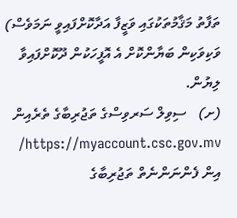ތަފާތު މަޤާމުތަކުގައި ވަޒީފާ އަދާކޮށްފައިވީ ނަމަވެސް) ވަކިވަކިން ބަޔާންކޮށް އެ އޮފީހަކުން ދޫކޮށްފައިވާ ލިޔުން.
(ށ)   ސިވިލް ސަރވިސްގެ ތަޖުރިބާގެ ތެރެއިން https://myaccount.csc.gov.mv/ އިން ފެންނަންނެތް ތަޖުރިބާގެ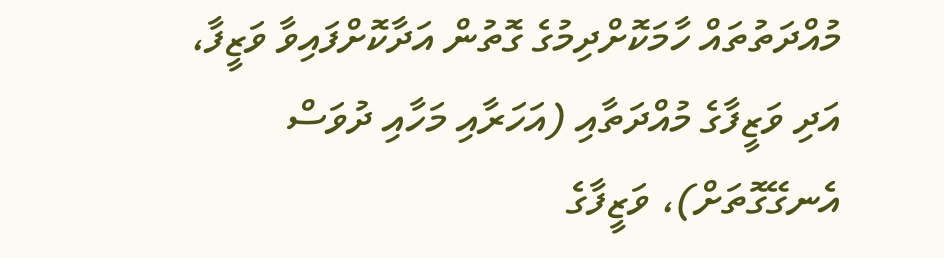މުއްދަތުތައް ހާމަކޮށްދިމުގެ ގޮތުން އަދާކޮށްފައިވާ ވަޒީފާ، އަދި ވަޒީފާގެ މުއްދަތާއި (އަހަރާއި މަހާއި ދުވަސް އެނގޭގޮތަށް)، ވަޒީފާގެ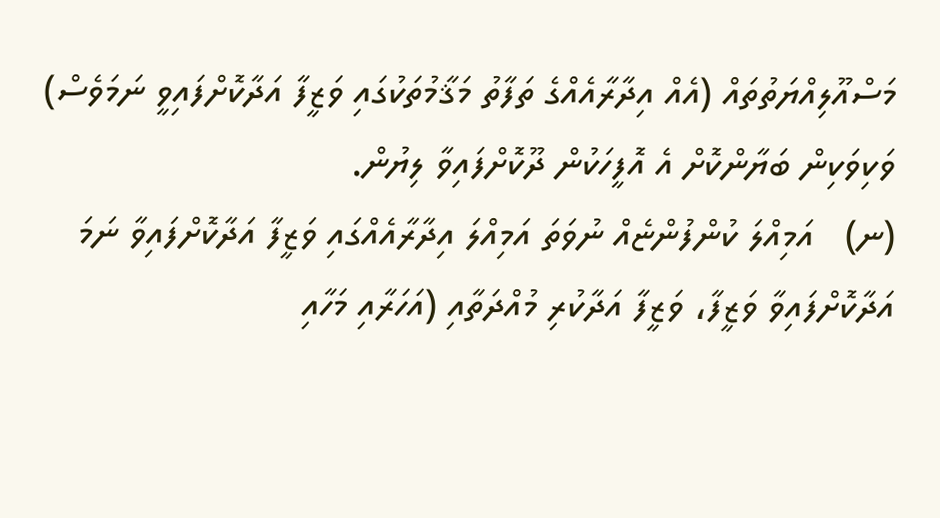މަސްއޫލިއްޔަތުތައް (އެއް އިދާރާއެއްގެ ތަފާތު މަޤާމުތަކުގައި ވަޒީފާ އަދާކޮށްފައިވީ ނަމަވެސް) ވަކިވަކިން ބަޔާންކޮށް އެ އޮފީހަކުން ދޫކޮށްފައިވާ ލިޔުން.
(ނ)   އަމިއްލަ ކުންފުންޏެއް ނުވަތަ އަމިއްލަ އިދާރާއެއްގައި ވަޒީފާ އަދާކޮށްފައިވާ ނަމަ އަދާކޮށްފައިވާ ވަޒީފާ، ވަޒީފާ އަދާކުރި މުއްދަތާއި (އަހަރާއި މަހާއި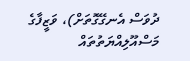ދުވަސް އެނގޭގޮތަށް)، ވަޒީފާގެ މަސްއޫލިއްޔަތުތައް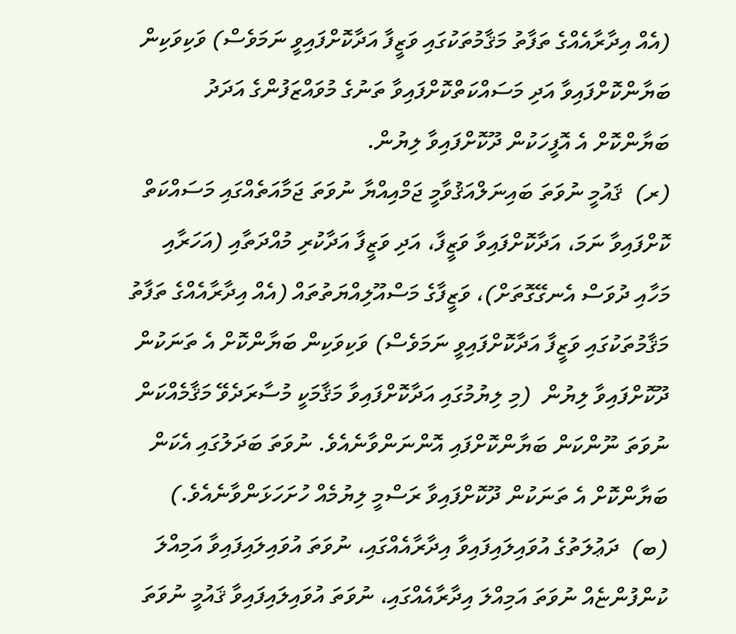(އެއް އިދާރާއެއްގެ ތަފާތު މަޤާމުތަކުގައި ވަޒީފާ އަދާކޮށްފައިވީ ނަމަވެސް) ވަކިވަކިން ބަޔާންކޮށްފައިވާ އަދި މަސައްކަތްކޮށްފައިވާ ތަނުގެ މުވައްޒަފުންގެ އަދަދު ބަޔާންކޮށް އެ އޮފީހަކުން ދޫކޮށްފައިވާ ލިޔުން.
(ރ)  ޤައުމީ ނުވަތަ ބައިނަލްއަޤުވާމީ ޖަމްއިއްޔާ ނުވަތަ ޖަމާއަތެއްގައި މަސައްކަތް ކޮށްފައިވާ ނަމަ، އަދާކޮށްފައިވާ ވަޒީފާ، އަދި ވަޒީފާ އަދާކުރި މުއްދަތާއި (އަހަރާއި މަހާއި ދުވަސް އެނގޭގޮތަށް)، ވަޒީފާގެ މަސްއޫލިއްޔަތުތައް (އެއް އިދާރާއެއްގެ ތަފާތު މަޤާމުތަކުގައި ވަޒީފާ އަދާކޮށްފައިވީ ނަމަވެސް) ވަކިވަކިން ބަޔާންކޮށް އެ ތަނަކުން ދޫކޮށްފައިވާ ލިޔުން  (މި ލިޔުމުގައި އަދާކޮށްފައިވާ މަޤާމަކީ މުސާރަދެވޭ މަޤާމެއްކަން ނުވަތަ ނޫންކަން ބަޔާންކޮށްފައި އޮންނަންވާނެއެވެ. ނުވަތަ ބަދަލުގައި އެކަން ބަޔާންކޮށް އެ ތަނަކުން ދޫކޮށްފައިވާ ރަސްމީ ލިޔުމެއް ހުށަހަޅަންވާނެއެވެ.)
(ބ)  ދަޢުލަތުގެ އުވައިލައިފައިވާ އިދާރާއެއްގައި، ނުވަތަ އުވައިލައިފައިވާ އަމިއްލަ ކުންފުންޏެއް ނުވަތަ އަމިއްލަ އިދާރާއެއްގައި، ނުވަތަ އުވައިލައިފައިވާ ޤައުމީ ނުވަތަ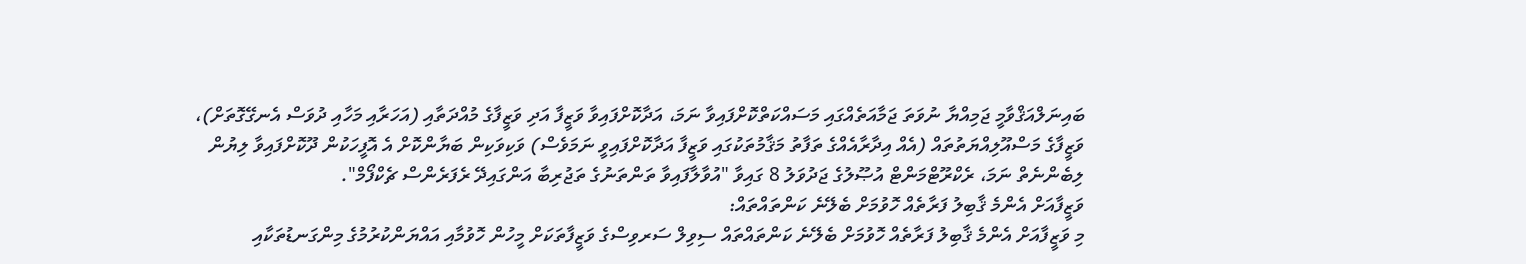ބައިނަލްއަޤްވާމީ ޖަމިއްޔާ ނުވަތަ ޖަމާއަތެއްގައި މަސައްކަތްކޮށްފައިވާ ނަމަ، އަދާކޮށްފައިވާ ވަޒީފާ އަދި ވަޒީފާގެ މުއްދަތާއި (އަހަރާއި މަހާއި ދުވަސް އެނގޭގޮތަށް)، ވަޒީފާގެ މަސްއޫލިއްޔަތުތައް (އެއް އިދާރާއެއްގެ ތަފާތު މަޤާމުތަކުގައި ވަޒީފާ އަދާކޮށްފައިވީ ނަމަވެސް) ވަކިވަކިން ބަޔާންކޮށް އެ އޮފީހަކުން ދޫކޮށްފައިވާ ލިޔުން ލިބެންނެތް ނަމަ، ރެކްރޫޓްމަންޓް އުޞޫލުގެ ޖަދުވަލު 8 ގައިވާ "އުވާލާފައިވާ ތަންތަނުގެ ތަޖުރިބާ އަންގައިދޭ ރެފަރެންސް ޗެކްފޯމް".
ވަޒީފާއަށް އެންމެ ޤާބިލު ފަރާތެއް ހޮވުމަށް ބެލޭނެ ކަންތައްތައް:
މި ވަޒީފާއަށް އެންމެ ޤާބިލު ފަރާތެއް ހޮވުމަށް ބެލޭނެ ކަންތައްތައް ސިވިލް ސަރވިސްގެ ވަޒީފާތަކަށް މީހުން ހޮވުމާއި އައްޔަންކުރުމުގެ މިންގަނޑުތަކާއި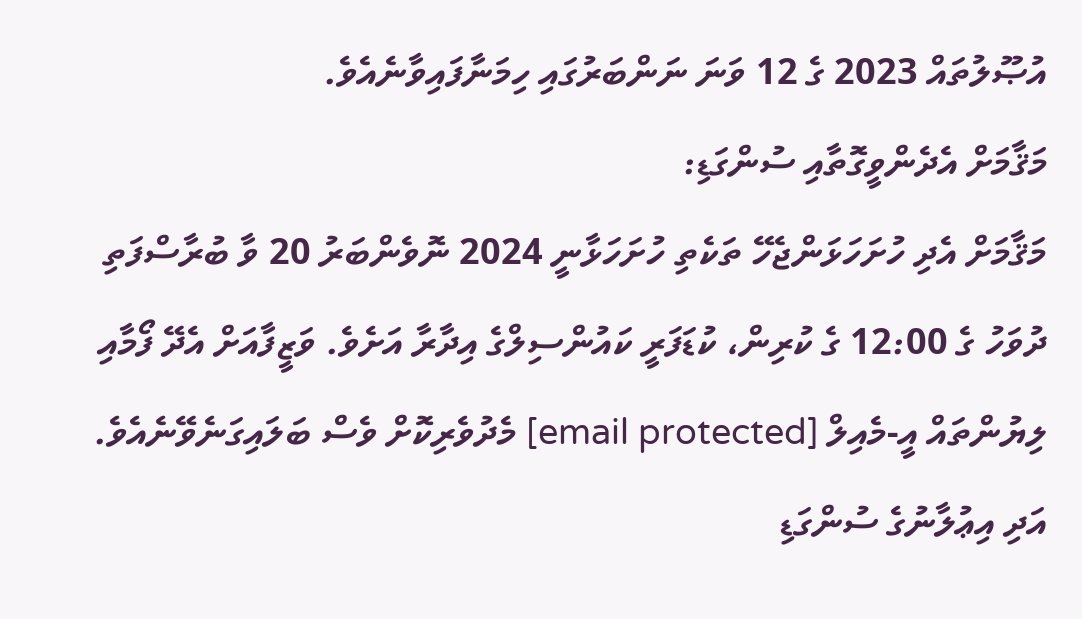އުޞޫލުތައް 2023 ގެ 12 ވަނަ ނަންބަރުގައި ހިމަނާފައިވާނެއެވެ.
މަޤާމަށް އެދެންވީގޮތާއި ސުންގަޑި:
މަޤާމަށް އެދި ހުށަހަޅަންޖެހޭ ތަކެތި ހުށަހަޅާނީ 2024 ނޮވެންބަރު 20 ވާ ބުރާސްފަތި ދުވަހު ގެ 12:00 ގެ ކުރިން، ކުޑަފަރީ ކައުންސިލްގެ އިދާރާ އަށެވެ. ވަޒީފާއަށް އެދޭ ފޯމާއި ލިޔުންތައް އީ-މެއިލް [email protected] މެދުވެރިކޮށް ވެސް ބަލައިގަނެވޭނެއެވެ.
އަދި އިޢުލާނުގެ ސުންގަޑި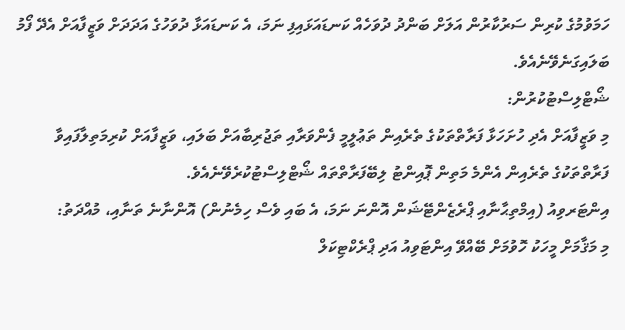ހަމަވުމުގެ ކުރިން ސަރުކާރުން އަލަށް ބަންދު ދުވަހެއް ކަނޑައަޅައިފި ނަމަ، އެ ކަނޑައަޅާ ދުވަހުގެ އަދަދަށް ވަޒީފާއަށް އެދޭ ފޯމު ބަލައިގަނެވޭނެއެވެ.
ޝޯޓްލިސްޓުކުރުން:
މި ވަޒީފާއަށް އެދި ހުށަހަޅާ ފަރާތްތަކުގެ ތެރެއިން ތަޢުލީމީ ފެންވަރާއި ތަޖުރިބާއަށް ބަލައި، ވަޒީފާއަށް ކުރިމަތިލާފައިވާ ފަރާތްތަކުގެ ތެރެއިން އެންމެ މަތިން ޕޮއިންޓު ލިބޭފަރާތްތައް ޝޯޓްލިސްޓުކުރެވޭނެއެވެ.
އިންޓަރވިއު (އިމްތިޙާނާއި ޕްރެޒެންޓޭޝަން އޮންނަ ނަމަ، އެ ބައި ވެސް ހިމެނުން) އޮންނާނެ ތަނާއި، މުއްދަތު:
މި މަޤާމަށް މީހަކު ހޮވުމަށް ބޭއްވޭ އިންޓަވިއު އަދި ޕްރެކްޓިކަލް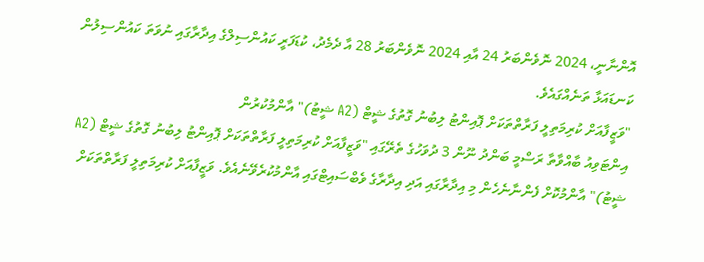އޮންނާނީ، 2024 ނޮވެންބަރު 24 އާއި 2024 ނޮވެންބަރު 28 އާ ދެމެދު، ކުޑަފަރީ ކައުންސިލްގެ އިދާރާގައި ނުވަތަ ކައުންސިލުން ކަނޑައަޅާ ތަނެއްގައެވެ.
"ވަޒީފާއަށް ކުރިމަތިލީ ފަރާތްތަކަށް ޕޮއިންޓު ލިބުނު ގޮތުގެ ޝީޓް (A2 ޝީޓު)" އާންމުކުރުން
އިންޓަވިއު ބާއްވާތާ ރަސްމީ ބަންދު ނޫން 3 ދުވަހުގެ ތެރޭގައި "ވަޒީފާއަށް ކުރިމަތިލީ ފަރާތްތަކަށް ޕޮއިންޓު ލިބުނު ގޮތުގެ ޝީޓް (A2 ޝީޓު)" އާންމުކޮށް ފެންނާނެހެން މި އިދާރާގައި އަދި އިދާރާގެ ވެބްސައިޓްގައި އާންމުކުރެވޭނެއެވެ. ވަޒީފާއަށް ކުރިމަތިލީ ފަރާތްތަކަށް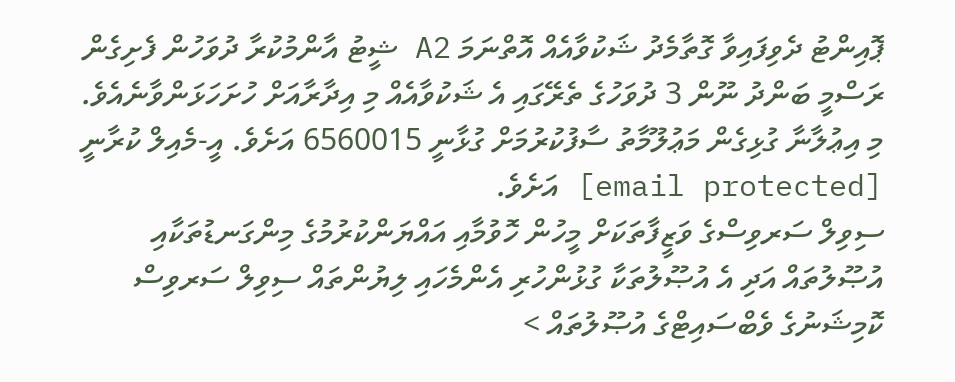ޕޮއިންޓު ދެވިފައިވާ ގޮތާމެދު ޝަކުވާއެއް އޮތްނަމަ A2 ޝީޓު އާންމުކުރާ ދުވަހުން ފެށިގެން ރަސްމީ ބަންދު ނޫން 3 ދުވަހުގެ ތެރޭގައި އެ ޝަކުވާއެއް މި އިދާރާއަށް ހުށަހަޅަންވާނެއެވެ.
މި އިޢުލާނާ ގުޅިގެން މަޢުލޫމާތު ސާފުކުރުމަށް ގުޅާނީ 6560015 އަށެވެ. އީ-މެއިލް ކުރާނީ [email protected] އަށެވެ.
ސިވިލް ސަރވިސްގެ ވަޒީފާތަކަށް މީހުން ހޮވުމާއި އައްޔަންކުރުމުގެ މިންގަނޑުތަކާއި އުޞޫލުތައް އަދި އެ އުޞޫލުތަކާ ގުޅުންހުރި އެންމެހައި ލިޔުންތައް ސިވިލް ސަރވިސް ކޮމިޝަނުގެ ވެބްސައިޓްގެ އުޞޫލުތައް >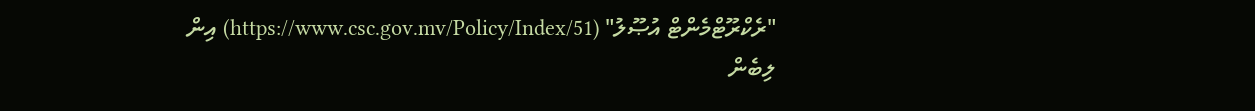"ރެކްރޫޓްމެންޓް އުޞޫލު" (https://www.csc.gov.mv/Policy/Index/51) އިން ލިބެން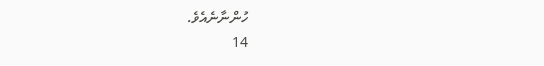ހުންނާނެއެވެ.
14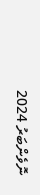ނޮވެންބަރު 2024